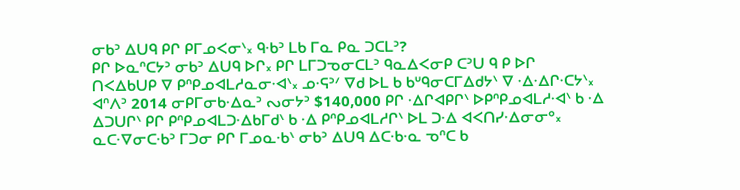ᓂᑲᐣ ᐃᑌᑫ ᑭᒋ ᑭᒥᓄᐸᓂᐠ᙮ ᑫᐧᑲᐣ ᒪᑲ ᒥᓇ ᑭᓇ ᑐᑕᒪᐣ?
ᑭᒋ ᐅᓇᐢᑕᔭᐣ ᓂᑲᐣ ᐃᑌᑫ ᐅᒋ᙮ ᑭᒋ ᒪᒥᑐᓀᓂᑕᒪᐣ ᑫᓇᐃᐸᓂᑭ ᑕᐣᑌ ᑫ ᑭ ᐅᒋ ᑎᐸᐃᑲᑌᑭ ᐁ ᑭᐢᑭᓄᐊᒪᓱᓇᓂᐧᐊᐠ᙮ ᓄᐧᕋᐣᐟ ᐁᑯ ᐅᒪ ᑲ ᑲᐡᑫᓂᑕᒥᐃᑯᔭᐠ ᐁ ᐧᐃᐧᐃᒋᐧᑕᔭᐠ᙮ ᐊᐢᐱᐣ 2014 ᓂᑭᒥᓂᑲᐧᐃᓇᐣ ᔓᓂᔭᐣ $140,000 ᑭᒋ ᐧᐃᒋᐊᑭᒋᐠ ᐅᑭᐢᑭᓄᐊᒪᓱᐧᐊᐠ ᑲ ᐧᐃ ᐃᑐᑌᒋᐠ ᑭᒋ ᑭᐢᑭᓄᐊᒪᑐᐧᐃᑲᒥᑯᐠ ᑲ ᐧᐃ ᑭᐢᑭᓄᐊᒪᓱᒋᐠ ᐅᒪ ᑐᐧᐃ ᐊᐸᑎᓯᐧᐃᓂᓂᐤ᙮ ᓇᑕᐧᐁᓂᑕᐧᑲᐣ ᒥᑐᓂ ᑭᒋ ᒥᓄᓇᐧᑲᐠ ᓂᑲᐣ ᐃᑌᑫ ᐃᑕᐧᑲᐧᓇ ᓀᐢᑕ ᑲ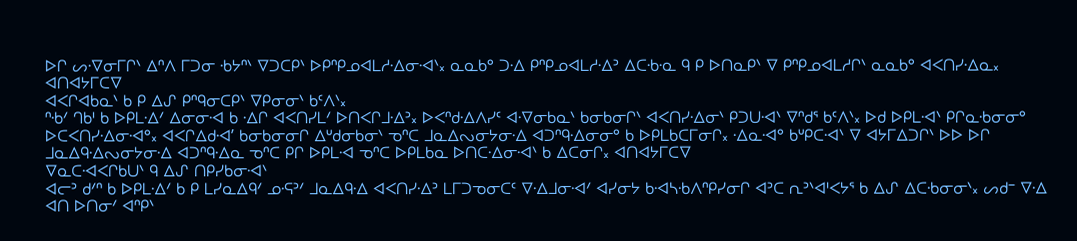ᐅᒋ ᔕᐧᐁᓂᒥᒋᐠ ᐃᐢᐱ ᒥᑐᓂ ᐧᑲᔭᐢᐠ ᐁᑐᑕᑭᐠ ᐅᑭᐢᑭᓄᐊᒪᓱᐧᐃᓂᐧᐊᐠ᙮ ᓇᓇᑲᐤ ᑐᐧᐃ ᑭᐢᑭᓄᐊᒪᓱᐧᐃᐣ ᐃᑕᐧᑲᐧᓇ ᑫ ᑭ ᐅᑎᓇᑭᐠ ᐁ ᑭᐢᑭᓄᐊᒪᓱᒋᐠ ᓇᓇᑲᐤ ᐊᐸᑎᓯᐧᐃᓇ᙮ ᐊᑎᐊᔭᒥᑕᐁ
ᐊᐸᒋᐊᑲᓇᐠ ᑲ ᑭ ᐃᔑ ᑭᐢᑫᓂᑕᑭᐠ ᐁᑭᓂᓂᐠ ᑲᑦᐱᐠ᙮
ᐢᐧᑲᐟ ᒉᑲᑊ ᑲ ᐅᑭᒪᐧᐃᐟ ᐃᓂᓂᐧᐊ ᑲ ᐧᐃᒋ ᐊᐸᑎᓯᒪᐟ ᐅᑎᐸᒋᒧᐧᐃᐣ᙮ ᐅᐸᐢᑯᐧᐃᐱᓯᑦ ᐊᐧᐁᓂᑲᓇᐠ ᑲᓂᑲᓂᒋᐠ ᐊᐸᑎᓯᐧᐃᓂᐠ ᑭᑐᑌᐧᐊᐠ ᐁᐢᑯᕐ ᑲᑦᐱᐠ᙮ ᐅᑯ ᐅᑭᒪᐧᐊᐠ ᑭᒋᓇᐧᑲᓂᓂᐤ ᐅᑕᐸᑎᓯᐧᐃᓂᐧᐊᐤ᙮ ᐊᐸᒋᐃᑯᐧᐊ’ ᑲᓂᑲᓂᓂᒋ ᐃᐡᑯᓂᑲᓂᐠ ᓀᐢᑕ ᒧᓇᐃᔓᓂᔭᓂᐧᐃ ᐊᑐᐢᑫᐧᐃᓂᓂᐤ ᑲ ᐅᑭᒪᑲᑕᒥᓂᒋ᙮ ᐧᐃᓇᐧᐊᐤ ᑲᐡᑭᑕᐧᐊᐠ ᐁ ᐊᔭᒥᐃᑐᒋᐠ ᐅᐅ ᐅᒋ ᒧᓇᐃᑫᐧᐃᔓᓂᔭᓂᐧᐃ ᐊᑐᐢᑫᐧᐃᓇ ᓀᐢᑕ ᑭᒋ ᐅᑭᒪᐧᐊ ᓀᐢᑕ ᐅᑭᒪᑲᓇ ᐅᑎᑕᐧᐃᓂᐧᐊᐠ ᑲ ᐃᑕᓂᒋ᙮ ᐊᑎᐊᔭᒥᑕᐁ
ᐁᓇᑕᐧᐊᐸᒋᑲᑌᐠ ᑫ ᐃᔑ ᑎᑭᓯᑲᓂᐧᐊᐠ
ᐊᓕᐣ ᑯᐟᐢ ᑲ ᐅᑭᒪᐧᐃᐟ ᑲ ᑭ ᒪᓯᓇᐃᑫᐟ ᓄᐧᕋᐣᐟ ᒧᓇᐃᑫᐧᐃ ᐊᐸᑎᓯᐧᐃᐣ ᒪᒥᑐᓀᓂᑕᑦ ᐁᐧᐃᒧᓂᐧᐊᐟ ᐊᓯᓂᔭ ᑲᐧᐊᓴᐧᑲᐱᐢᑭᓯᓂᒋ ᐊᐣᑕ ᕆᐣᐠᐊᑊᐸᔭᕐ ᑲ ᐃᔑ ᐃᑕᐧᑲᓂᓂᐠ᙮ ᔕᑯᐨ ᐁᐧᐃ ᐊᑎ ᐅᑎᓂᐟ ᐊᐢᑭᐠ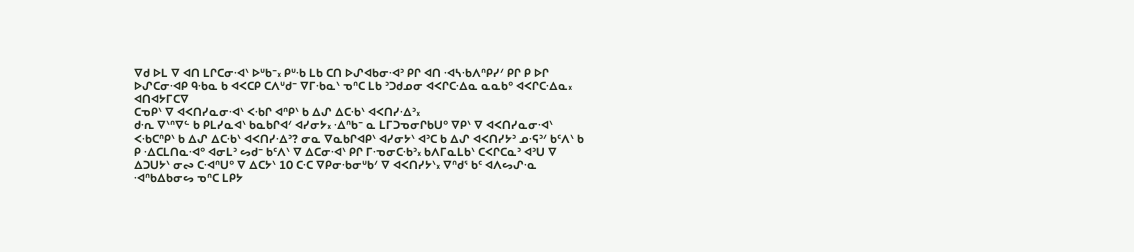ᐁᑯ ᐅᒪ ᐁ ᐊᑎ ᒪᒋᑕᓂᐧᐊᐠ ᐅᐡᑲᐨ᙮ ᑭᐡᐧᑲ ᒪᑲ ᑕᑎ ᐅᔑᐊᑲᓂᐧᐊᐣ ᑭᒋ ᐊᑎ ᐧᐊᓴᐧᑲᐱᐢᑭᓯᐟ ᑭᒋ ᑭ ᐅᒋ ᐅᔑᑕᓂᐧᐊᑭ ᑫᐧᑲᓇ ᑲ ᐊᐸᑕᑭ ᑕᐱᐡᑯᐨ ᐁᒥᐧᑲᓇᐠ ᓀᐢᑕ ᒪᑲ ᐣᑐᑯᓄᓂ ᐊᐸᒋᑕᐧᐃᓇ ᓇᓇᑲᐤ ᐊᐸᒋᑕᐧᐃᓇ᙮ ᐊᑎᐊᔭᒥᑕᐁ
ᑕᓀᑭᐠ ᐁ ᐊᐸᑎᓯᓇᓂᐧᐊᐠ ᐸᐧᑲᒋ ᐊᐢᑭᐠ ᑲ ᐃᔑ ᐃᑕᐧᑲᐠ ᐊᐸᑎᓯᐧᐃᐣ᙮
ᑯᐧᕆ ᐁᐠᐢᐁᓪ ᑲ ᑭᒪᓯᓇᐊᐠ ᑲᓇᑲᒋᐊᐟ ᐊᓯᓂᔭ᙮ ᐧᐃᐢᑲᐨ ᓇ ᒪᒥᑐᓀᓂᒋᑲᑌᐤ ᐁᑭᐠ ᐁ ᐊᐸᑎᓯᓇᓂᐧᐊᐠ ᐸᐧᑲᑕᐢᑭᐠ ᑲ ᐃᔑ ᐃᑕᐧᑲᐠ ᐊᐸᑎᓯᐧᐃᐣ? ᓂᓇ ᐁᓇᑲᒋᐊᑭᐠ ᐊᓯᓂᔭᐠ ᐊᐣᑕ ᑲ ᐃᔑ ᐊᐸᑎᓯᔭᐣ ᓄᐧᕋᐣᐟ ᑲᑦᐱᐠ ᑲ ᑭ ᐧᐃᑕᒪᑎᓇᐧᐊᐤ ᐊᓂᒪᐣ ᔕᑯᐨ ᑲᑦᐱᐠ ᐁ ᐃᑕᓂᐧᐊᐠ ᑭᒋ ᒥᐧᓀᓂᑕᐧᑲᐣ᙮ ᑲᐱᒥᓇᒪᑲᐠ ᑕᐸᒋᑕᓇᐣ ᐊᐣᑌ ᐁ ᐃᑐᑌᔭᐠ ᓂᔓ ᑕᐧᐊᐢᑌᐤ ᐁ ᐃᑕᔭᐠ 10 ᑕᐧᑕ ᐁᑭᓂᐧᑲᓂᐡᑲᐟ ᐁ ᐊᐸᑎᓯᔭᐠ᙮ ᐁᐢᑯᕐ ᑲᑦ ᐊᐱᔕᔑᐧᓇ ᐧᐊᐢᑲᐃᑲᓂᔕ ᓀᐢᑕ ᒪᑭᔭ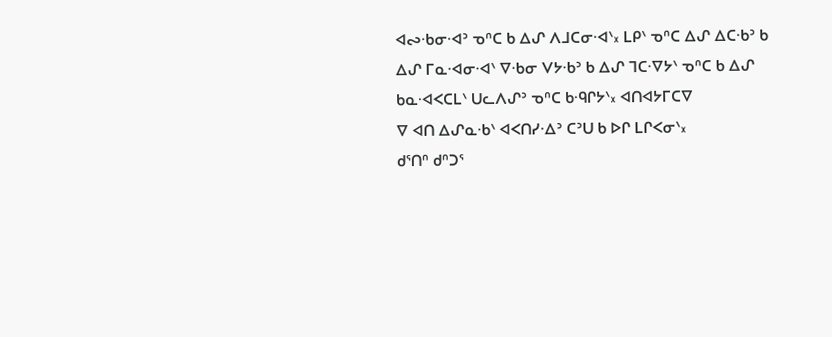ᐊᔓᐧᑲᓂᐧᐊᐣ ᓀᐢᑕ ᑲ ᐃᔑ ᐱᒧᑕᓂᐧᐊᐠ᙮ ᒪᑭᐠ ᓀᐢᑕ ᐃᔑ ᐃᑕᐧᑲᐣ ᑲ ᐃᔑ ᒥᓇᐧᐊᓂᐧᐊᐠ ᐁᐧᑲᓂ ᐯᔭᐧᑲᐣ ᑲ ᐃᔑ ᒣᑕᐧᐁᔭᐠ ᓀᐢᑕ ᑲ ᐃᔑ ᑲᓇᐧᐊᐸᑕᒪᐠ ᑌᓚᐱᔑᐣ ᓀᐢᑕ ᑲᐧᑫᒋᔭᐠ᙮ ᐊᑎᐊᔭᒥᑕᐁ
ᐁ ᐊᑎ ᐃᔑᓇᐧᑲᐠ ᐊᐸᑎᓯᐧᐃᐣ ᑕᐣᑌ ᑲ ᐅᒋ ᒪᒋᐸᓂᐠ᙮
ᑯᕐᑎᐢ ᑯᐢᑐᕐ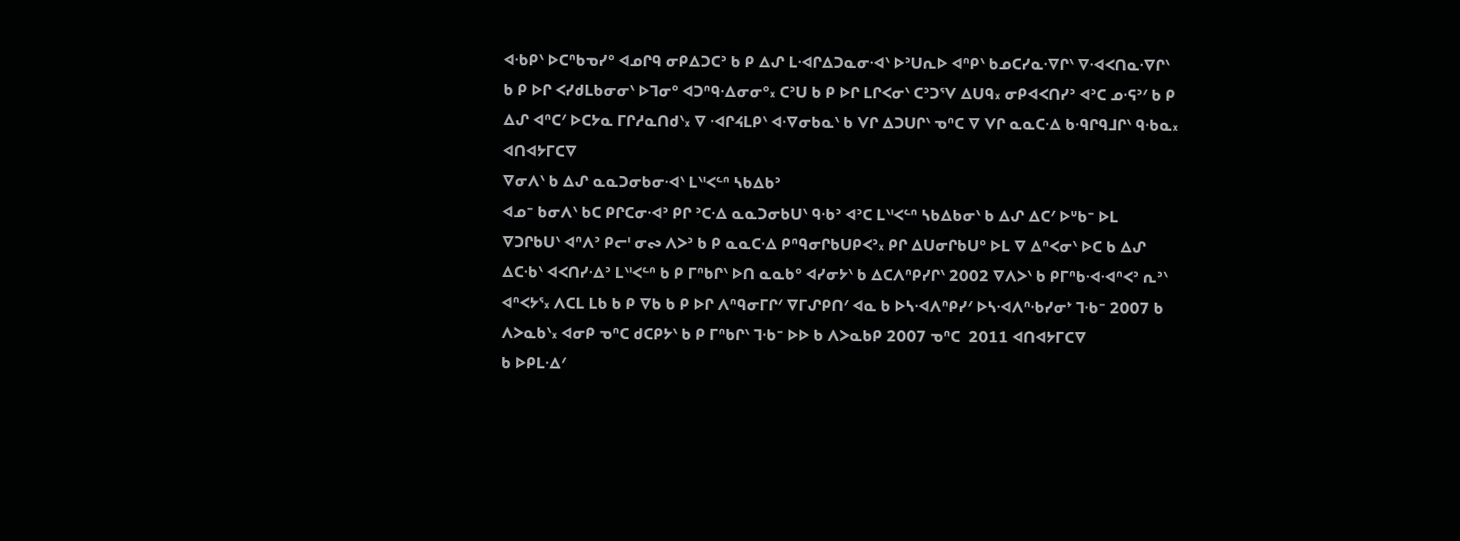ᐊᐧᑲᑭᐠ ᐅᑕᐢᑲᓀᓯᐤ ᐊᓄᒋᑫ ᓂᑭᐃᑐᑕᐣ ᑲ ᑭ ᐃᔑ ᒪᐧᐊᒋᐃᑐᓇᓂᐧᐊᐠ ᐅᐣᑌᕆᐅ ᐊᐢᑭᐠ ᑲᓄᑕᓯᓇᐧᐁᒋᐠ ᐁᐧᐊᐸᑎᓇᐧᐁᒋᐠ ᑲ ᑭ ᐅᒋ ᐸᓯᑯᒪᑲᓂᓂᐠ ᐅᒣᓂᐤ ᐊᑐᐢᑫᐧᐃᓂᓂᐤ᙮ ᑕᐣᑌ ᑲ ᑭ ᐅᒋ ᒪᒋᐸᓂᐠ ᑕᐣᑐᕐᐯ ᐃᑌᑫ᙮ ᓂᑭᐊᐸᑎᓯᐣ ᐊᐣᑕ ᓄᐧᕋᐣᐟ ᑲ ᑭ ᐃᔑ ᐊᐢᑕᐟ ᐅᑕᔭᓇ ᒥᒋᓱᓇᑎᑯᐠ᙮ ᐁ ᐧᐊᒋᔦᒪᑭᐠ ᐊᐧᐁᓂᑲᓇᐠ ᑲ ᐯᒋ ᐃᑐᑌᒋᐠ ᓀᐢᑕ ᐁ ᐯᒋ ᓇᓇᑕᐧᐃ ᑲᐧᑫᒋᑫᒧᒋᐠ ᑫᐧᑲᓇ᙮ ᐊᑎᐊᔭᒥᑕᐁ
ᐁᓂᐱᐠ ᑲ ᐃᔑ ᓇᓇᑐᓂᑲᓂᐧᐊᐠ ᒪᐠᑊᐸᓪᐢ ᓴᑲᐃᑲᐣ
ᐊᓄᐨ ᑲᓂᐱᐠ ᑲᑕ ᑭᒋᑕᓂᐧᐊᐣ ᑭᒋ ᐣᑕᐧᐃ ᓇᓇᑐᓂᑲᑌᐠ ᑫᐧᑲᐣ ᐊᐣᑕ ᒪᐠᑊᐸᓪᐢ ᓴᑲᐃᑲᓂᐠ ᑲ ᐃᔑ ᐃᑕᐟ ᐅᐡᑲᐨ ᐅᒪ ᐁᑐᒋᑲᑌᐠ ᐊᐢᐱᐣ ᑭᓕᑊ ᓂᔓ ᐱᐳᐣ ᑲ ᑭ ᓇᓇᑕᐧᐃ ᑭᐢᑫᓂᒋᑲᑌᑭᐸᐣ᙮ ᑭᒋ ᐃᑌᓂᒋᑲᑌᐤ ᐅᒪ ᐁ ᐃᐢᐸᓂᐠ ᐅᑕ ᑲ ᐃᔑ ᐃᑕᐧᑲᐠ ᐊᐸᑎᓯᐧᐃᐣ ᒪᐠᑊᐸᓪᐢ ᑲ ᑭ ᒥᐢᑲᒋᐠ ᐅᑎ ᓇᓇᑲᐤ ᐊᓯᓂᔭᐠ ᑲ ᐃᑕᐱᐢᑭᓯᒋᐠ 2002 ᐁᐱᐳᐠ ᑲ ᑭᒥᐢᑲᐧᐊᐧᐊᐢᐸᐣ ᕆᐣᐠ ᐊᐢᐸᔭᕐ᙮ ᐱᑕᒪ ᒪᑲ ᑲ ᑭ ᐁᑲ ᑲ ᑭ ᐅᒋ ᐱᐢᑫᓂᒥᒋᐟ ᐁᒥᔑᑭᑎᐟ ᐊᓇ ᑲ ᐅᓴᐧᐊᐱᐢᑭᓯᐟ ᐅᓴᐧᐊᐱᐢᐧᑲᓯᓂᔾ ᒣᐧᑲᐨ 2007 ᑲ ᐱᐳᓇᑲᐠ᙮ ᐊᓂᑭ ᓀᐢᑕ ᑯᑕᑭᔭᐠ ᑲ ᑭ ᒥᐢᑲᒋᐠ ᒣᐧᑲᐨ ᐅᐅ ᑲ ᐱᐳᓇᑲᑭ 2007 ᓀᐢᑕ  2011 ᐊᑎᐊᔭᒥᑕᐁ
ᑲ ᐅᑭᒪᐧᐃᐟ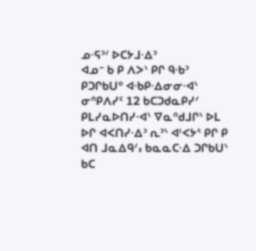ᓄᐧᕋᐣᐟ ᐅᑕᔭᒧᐧᐃᐣ
ᐊᓄᐨ ᑲ ᑭ ᐱᐳᐠ ᑭᒋ ᑫᐧᑲᐣ ᑭᑐᒋᑲᑌᐤ ᐊᐧᑲᑭᐧᐃᓂᓂᐧᐊᐠ ᓂᐢᑭᐱᓯᑦ 12 ᑲᑕᑐᑯᓇᑭᓯᐟ ᑭᒪᓯᓇᐅᑎᓯᐧᐊᐠ ᐁᓇᐢᑯᒧᒋᐠ ᐅᒪ ᐅᒋ ᐊᐸᑎᓯᐧᐃᐣ ᕆᐣᐠ ᐊᑊᐸᔭᕐ ᑭᒋ ᑭ ᐊᑎ ᒧᓇᐃᑫᐟ᙮ ᑲᓇᓇᑕᐧᐃ ᑐᒋᑲᑌᐠ ᑲᑕ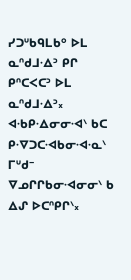ᓯᑐᐡᑲᑫᒪᑲᐤ ᐅᒪ ᓇᐢᑯᒧᐧᐃᐣ ᑭᒋ ᑭᐢᑕᐸᑕᐣ ᐅᒪ ᓇᐢᑯᒧᐧᐃᐣ᙮ ᐊᐧᑲᑭᐧᐃᓂᓂᐧᐊᐠ ᑲᑕ ᑭᐧᐁᑐᑕᐧᐊᑲᓂᐧᐊᐧᓇᐠ ᒥᐡᑯᐨ ᐁᓄᒋᒋᑲᓂᐧᐊᓂᓂᐠ ᑲ ᐃᔑ ᐅᑕᐢᑭᒋᐠ᙮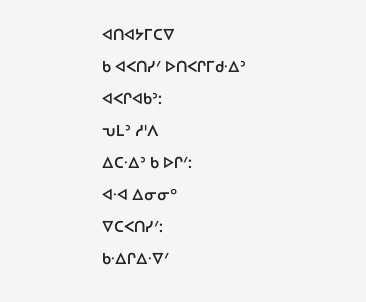ᐊᑎᐊᔭᒥᑕᐁ
ᑲ ᐊᐸᑎᓯᐟ ᐅᑎᐸᒋᒥᑯᐧᐃᐣ
ᐊᐸᒋᐊᑲᐣ:
ᕃᒪᐣ ᓱᑊᐱ
ᐃᑕᐧᐃᐣ ᑲ ᐅᒋᐟ:
ᐊᐧᐊ ᐃᓂᓂᐤ
ᐁᑕᐸᑎᓯᐟ:
ᑲᐧᐃᒋᐃᐧᐁᐟ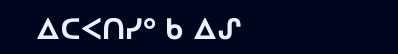ᐃᑕᐸᑎᓯᐤ ᑲ ᐃᔑ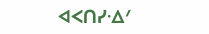ᐊᐸᑎᓯᐧᐃᐟ